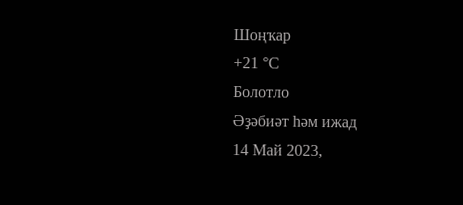Шоңҡар
+21 °С
Болотло
Әҙәбиәт һәм ижад
14 Май 2023,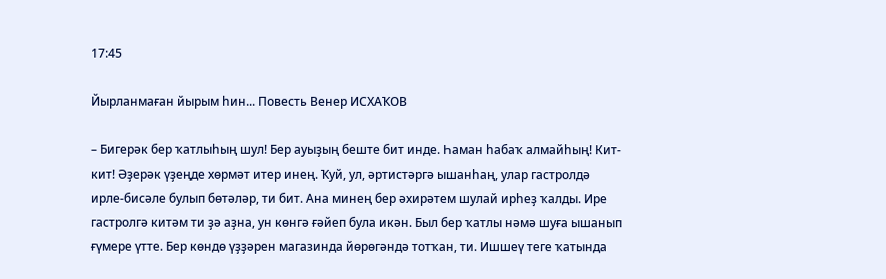17:45

Йырланмаған йырым һин... Повесть Венер ИСХАҠОВ

– Бигерәк бер ҡатлыһың шул! Бер ауыҙың беште бит инде. Һаман һабаҡ алмайһың! Кит-кит! Әҙерәк үҙеңде хөрмәт итер инең. Ҡуй, ул, әртистәргә ышанһаң, улар гастролдә ирле-бисәле булып бөтәләр, ти бит. Ана минең бер әхирәтем шулай ирһеҙ ҡалды. Ире гастролгә китәм ти ҙә аҙна, ун көнгә ғәйеп була икән. Был бер ҡатлы нәмә шуға ышанып ғүмере үтте. Бер көндө үҙҙәрен магазинда йөрөгәндә тотҡан, ти. Ишшеү теге ҡатында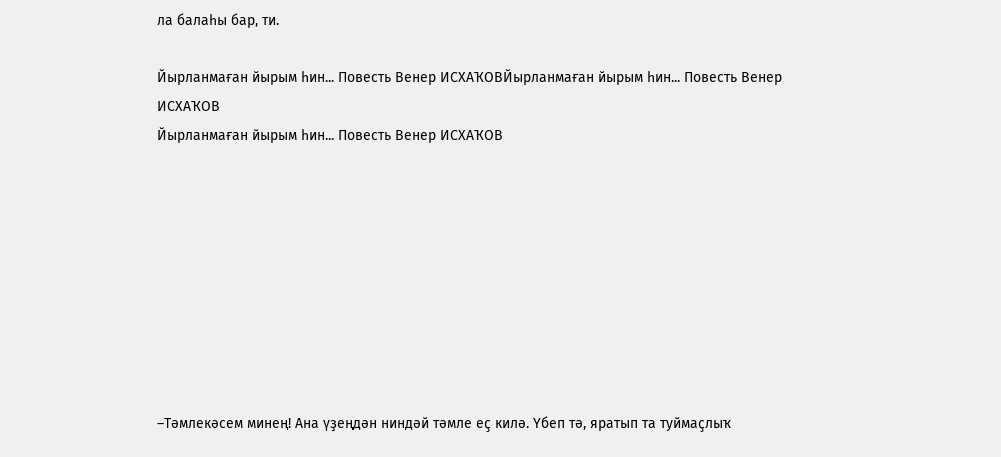ла балаһы бар, ти.

Йырланмаған йырым һин... Повесть Венер ИСХАҠОВЙырланмаған йырым һин... Повесть Венер ИСХАҠОВ
Йырланмаған йырым һин... Повесть Венер ИСХАҠОВ









–Тәмлекәсем минең! Ана үҙеңдән ниндәй тәмле еҫ килә. Үбеп тә, яратып та туймаҫлыҡ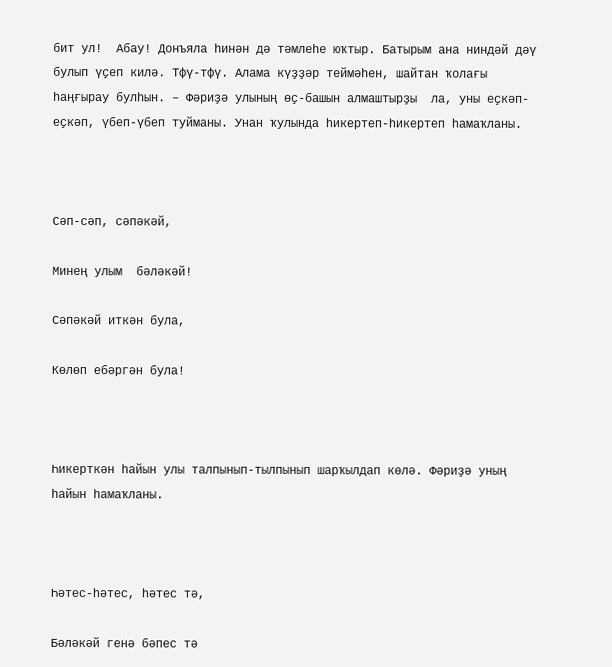бит ул!  Абау! Донъяла һинән дә тәмлеһе юҡтыр. Батырым ана ниндәй дәү булып үҫеп килә. Тфү-тфү. Алама күҙҙәр теймәһен, шайтан ҡолағы һаңғырау булһын. – Фәриҙә улының өҫ-башын алмаштырҙы  ла, уны еҫкәп-еҫкәп, үбеп-үбеп туйманы. Унан ҡулында һикертеп-һикертеп һамаҡланы.



Сәп-сәп, сәпәкәй,

Минең улым  бәләкәй!

Сәпәкәй иткән була,

Көлөп ебәргән була!



Һикерткән һайын улы талпынып-тылпынып шарҡылдап көлә. Фәриҙә уның һайын һамаҡланы.



Һәтес-һәтес, һәтес тә,

Бәләкәй генә бәпес тә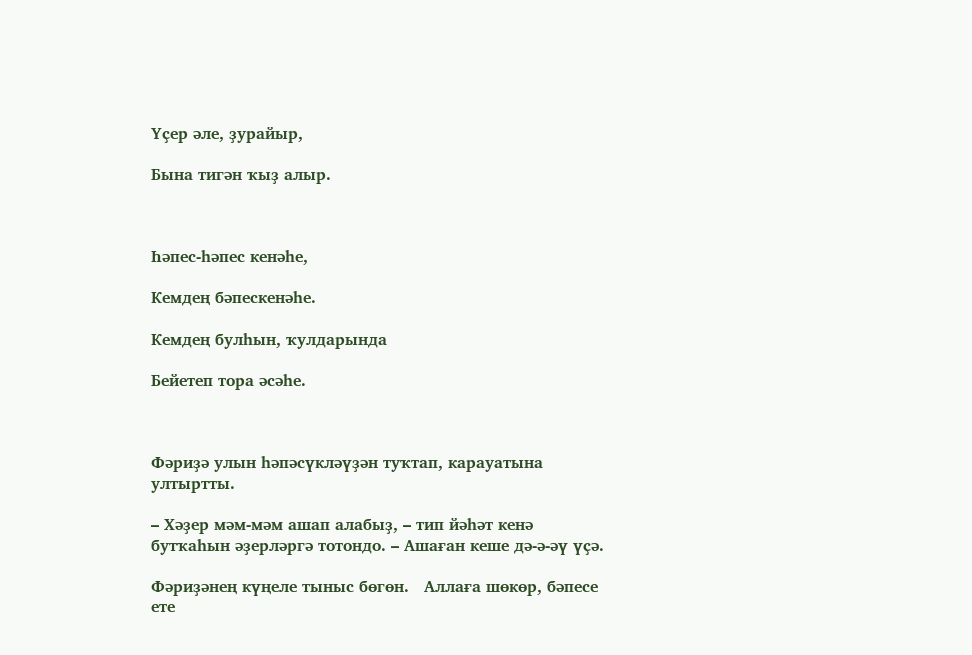Үҫер әле, ҙурайыр,

Бына тигән ҡыҙ алыр.



Һәпес-һәпес кенәһе,

Кемдең бәпескенәһе.

Кемдең булһын, ҡулдарында

Бейетеп тора әсәһе.



Фәриҙә улын һәпәсүкләүҙән туҡтап, карауатына ултыртты.

– Хәҙер мәм-мәм ашап алабыҙ, – тип йәһәт кенә бутҡаһын әҙерләргә тотондо. – Ашаған кеше дә-ә-әү үҫә.

Фәриҙәнең күңеле тыныс бөгөн.   Аллаға шөкөр, бәпесе ете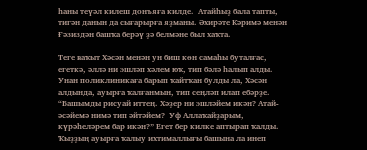һаны теүәл килеш донъяға килде.  Атайһыҙ бала тапты, тигән данын да сығарырға яҙманы. Әхирәте Кәримә менән Ғәзиздән башҡа берәү ҙә белмәне был хаҡта.

Теге ваҡыт Хәсән менән ун биш көн самаһы буталғас,  егеткә, әллә ни эшләп хәлем юҡ, тип бәлә һалып алды. Унан поликлиникаға барып ҡайтҡан булды ла, Хәсән алдында, ауырға ҡалғанмын, тип сеңләп илап ебәрҙе. “Башымды рисуай иттең. Хәҙер ни эшләйем икән? Атай-әсәйемә нимә тип әйтәйем?  Уф Аллаҡайҙарым, күрәһеләрем бар икән?” Егет бер килке аптырап ҡалды. Ҡыҙҙың ауырға ҡалыу ихтималлығы башына ла инеп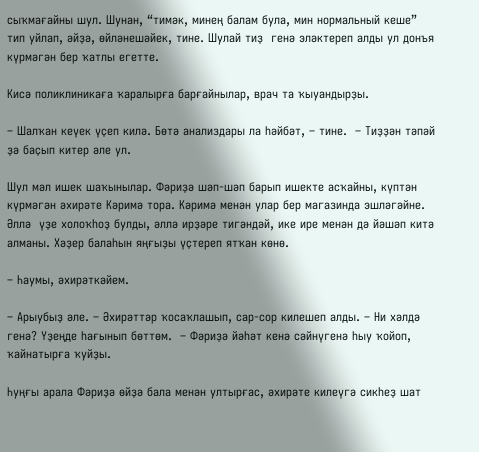сыҡмағайны шул. Шунан, “тимәк, минең балам була, мин нормальный кеше” тип уйлап, әйҙә, өйләнешәйек, тине. Шулай тиҙ  генә эләктереп алды ул донъя күрмәгән бер ҡатлы егетте.

Кисә поликлиникаға ҡаралырға барғайнылар, врач та ҡыуандырҙы.

– Шалҡан кеүек үҫеп килә. Бөтә анализдары ла һәйбәт, – тине.  – Тиҙҙән тәпәй ҙә баҫып китер әле ул.

Шул мәл ишек шаҡынылар. Фәриҙә шәп-шәп барып ишекте асҡайны, күптән күрмәгән әхирәте Кәримә тора. Кәримә менән улар бер магазинда эшләгәйне. Әллә  үҙе холоҡһоҙ булды, әллә ирҙәре тигәндәй, ике ире менән дә йәшәп китә алманы. Хәҙер балаһын яңғыҙы үҫтереп ятҡан көнө.

– Һаумы, әхирәткәйем.

– Арыубыҙ әле. – Әхирәттәр ҡосаҡлашып, сар-сор килешеп алды. – Ни хәлдә генә? Үҙеңде һағынып бөттөм.  – Фәриҙә йәһәт кенә сәйнүгенә һыу ҡойоп, ҡайнатырға ҡуйҙы.

Һуңғы арала Фәриҙә өйҙә бала менән ултырғас, әхирәте килеүгә сикһеҙ шат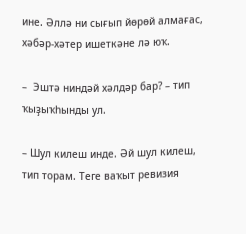ине. Әллә ни сығып йөрөй алмағас, хәбәр-хәтер ишеткәне лә юҡ.

–  Эштә ниндәй хәлдәр бар? – тип ҡыҙыҡһынды ул.

– Шул килеш инде. Әй шул килеш, тип торам. Теге ваҡыт ревизия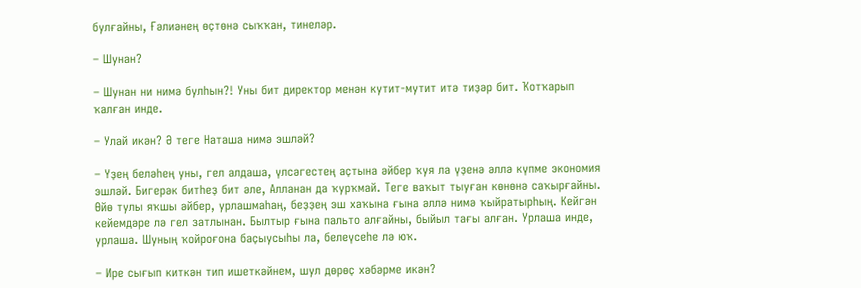булғайны, Ғәлиәнең өҫтөнә сыҡҡан, тинеләр.

– Шунан?

– Шунан ни нимә булһын?! Уны бит директор менән кутит-мутит итә тиҙәр бит. Ҡотҡарып ҡалған инде.

– Улай икән? Ә теге Наташа нимә эшләй?

– Үҙең беләһең уны, гел алдаша, үлсәгестең аҫтына әйбер ҡуя ла үҙенә әллә күпме экономия эшләй. Бигерәк битһеҙ бит әле, Алланан да ҡурҡмай. Теге ваҡыт тыуған көнөнә саҡырғайны. Өйө тулы яҡшы әйбер, урлашмаһаң, беҙҙең эш хаҡына ғына әллә нимә ҡыйратырһың. Кейгән кейемдәре лә гел затлынан. Былтыр ғына пальто алғайны, быйыл тағы алған. Урлаша инде, урлаша. Шуның ҡойроғона баҫыусыһы ла, белеүсеһе лә юҡ.

– Ире сығып киткән тип ишеткәйнем, шул дөрөҫ хәбәрме икән?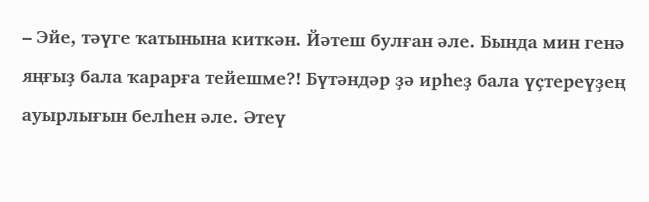– Эйе, тәүге ҡатынына киткән. Йәтеш булған әле. Бында мин генә яңғыҙ бала ҡарарға тейешме?! Бүтәндәр ҙә ирһеҙ бала үҫтереүҙең ауырлығын белһен әле. Әтеү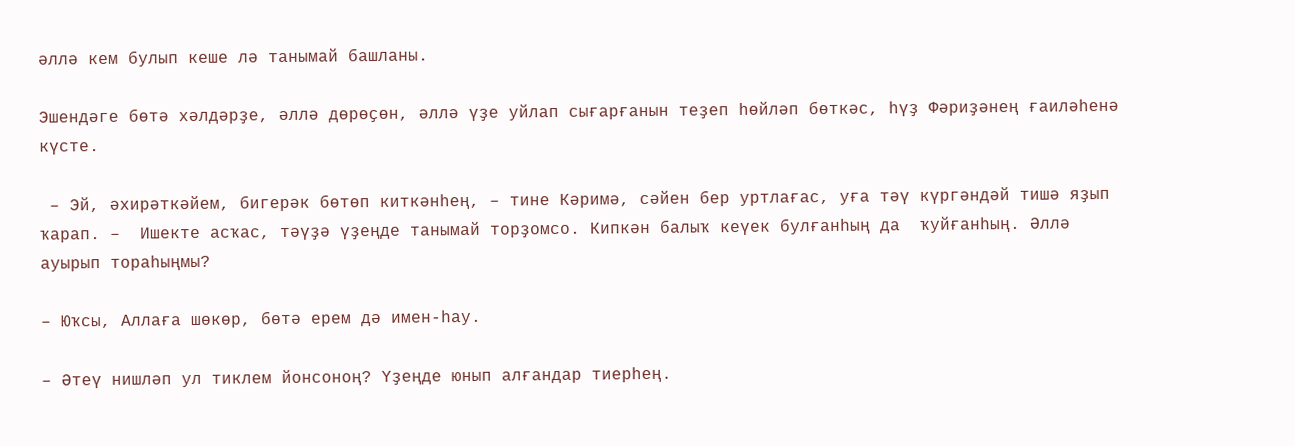әллә кем булып кеше лә танымай башланы.

Эшендәге бөтә хәлдәрҙе, әллә дөрөҫөн, әллә үҙе уйлап сығарғанын теҙеп һөйләп бөткәс, һүҙ Фәриҙәнең ғаиләһенә күсте.

 – Эй, әхирәткәйем, бигерәк бөтөп киткәнһең, – тине Кәримә, сәйен бер уртлағас, уға тәү күргәндәй тишә яҙып ҡарап. –  Ишекте асҡас, тәүҙә үҙеңде танымай торҙомсо. Кипкән балыҡ кеүек булғанһың да  ҡуйғанһың. Әллә ауырып тораһыңмы?

– Юҡсы, Аллаға шөкөр, бөтә ерем дә имен-һау.

– Әтеү нишләп ул тиклем йонсоноң? Үҙеңде юнып алғандар тиерһең.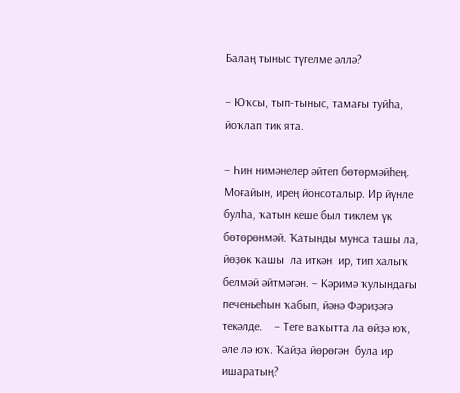Балаң тыныс түгелме әллә?

– Юҡсы, тып-тыныс, тамағы туйһа, йоҡлап тик ята.

– Һин нимәнелер әйтеп бөтөрмәйһең. Моғайын, ирең йонсоталыр. Ир йүнле булһа, ҡатын кеше был тиклем үк бөтөрөнмәй. Ҡатынды мунса ташы ла, йөҙөк ҡашы  ла иткән  ир, тип халыҡ белмәй әйтмәгән. – Кәримә ҡулындағы печеньеһын ҡабып, йәнә Фәриҙәгә текәлде.    – Теге ваҡытта ла өйҙә юҡ, әле лә юҡ. Ҡайҙа йөрөгән  була ир ишаратың?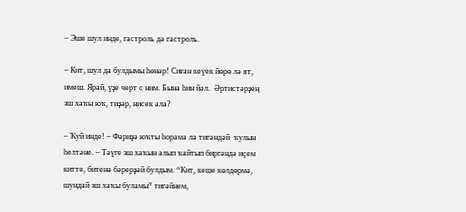– Эше шул инде, гастроль дә гастроль.

– Кит, шул да булдымы һөнәр! Сиған кеүек йөрө лә ят, имеш. Ярай, үҙе черт с ним. Бына һин йәл.  Әртистәрҙең эш хаҡы юҡ, тиҙәр, нисек ала?

– Ҡуй инде! – Фәриҙә юҡты һорама ла тигәндәй  ҡулын һелтәне. – Тәүге эш хаҡын алып ҡайтып биргәндә иҫем китте, битенә бәрерҙәй булдым. “Кит, кеше көлдөрмә, шундай эш хаҡы буламы” тигәйнем,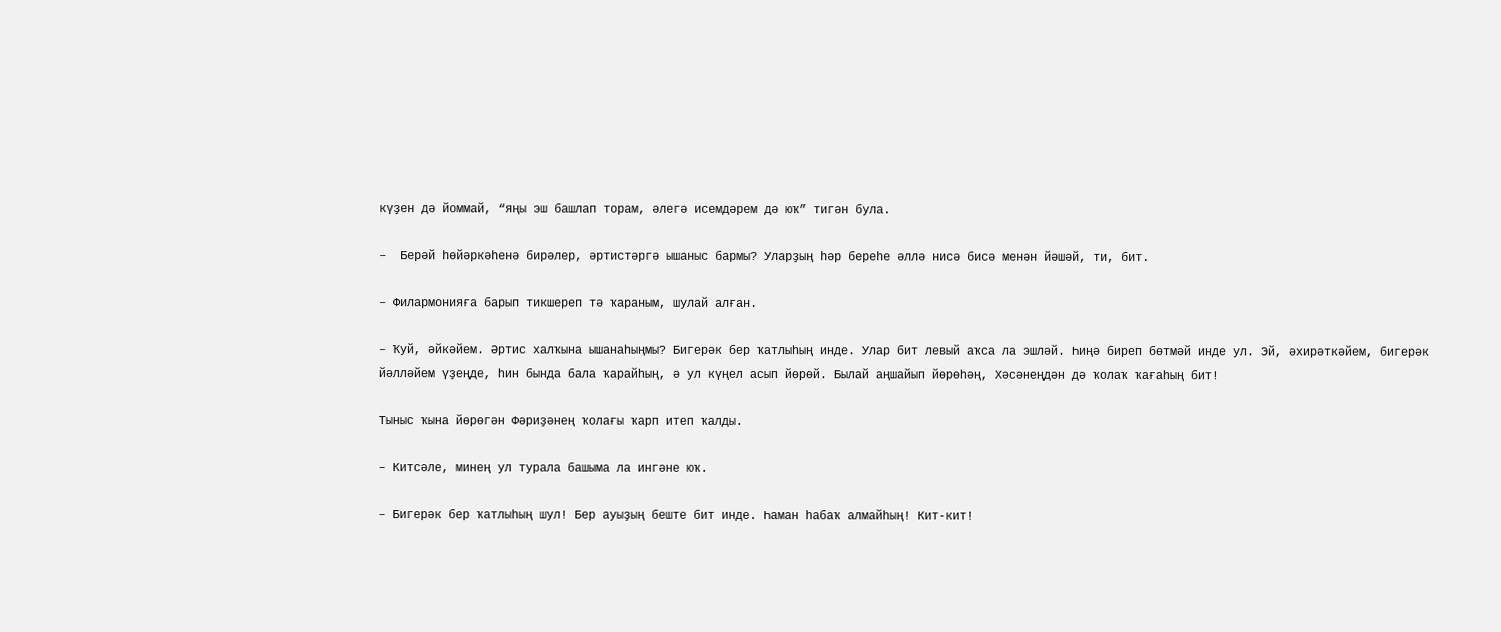күҙен дә йоммай, “яңы эш башлап торам, әлегә исемдәрем дә юҡ” тигән була.

–  Берәй һөйәркәһенә бирәлер, әртистәргә ышаныс бармы? Уларҙың һәр береһе әллә нисә бисә менән йәшәй, ти, бит.

– Филармонияға барып тикшереп тә ҡараным, шулай алған.

– Ҡуй, әйкәйем. Әртис халҡына ышанаһыңмы? Бигерәк бер ҡатлыһың инде. Улар бит левый аҡса ла эшләй. Һиңә биреп бөтмәй инде ул. Эй, әхирәткәйем, бигерәк йәлләйем үҙеңде, һин бында бала ҡарайһың, ә ул күңел асып йөрөй. Былай аңшайып йөрөһәң, Хәсәнеңдән дә ҡолаҡ ҡағаһың бит!

Тыныс ҡына йөрөгән Фәриҙәнең ҡолағы ҡарп итеп ҡалды.

– Китсәле, минең ул турала башыма ла ингәне юҡ.

– Бигерәк бер ҡатлыһың шул! Бер ауыҙың беште бит инде. Һаман һабаҡ алмайһың! Кит-кит!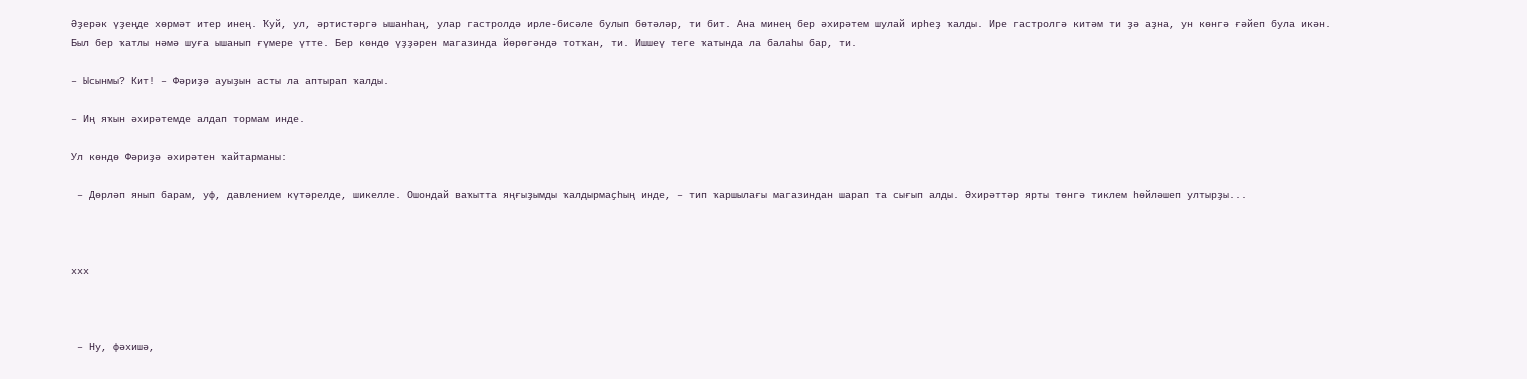Әҙерәк үҙеңде хөрмәт итер инең. Ҡуй, ул, әртистәргә ышанһаң, улар гастролдә ирле-бисәле булып бөтәләр, ти бит. Ана минең бер әхирәтем шулай ирһеҙ ҡалды. Ире гастролгә китәм ти ҙә аҙна, ун көнгә ғәйеп була икән. Был бер ҡатлы нәмә шуға ышанып ғүмере үтте. Бер көндө үҙҙәрен магазинда йөрөгәндә тотҡан, ти. Ишшеү теге ҡатында ла балаһы бар, ти.

– Ысынмы? Кит! – Фәриҙә ауыҙын асты ла аптырап ҡалды.

– Иң яҡын әхирәтемде алдап тормам инде.

Ул көндө Фәриҙә әхирәтен ҡайтарманы:

 – Дөрләп янып барам, уф, давлением күтәрелде, шикелле. Ошондай ваҡытта яңғыҙымды ҡалдырмаҫһың инде, – тип ҡаршылағы магазиндан шарап та сығып алды. Әхирәттәр ярты төнгә тиклем һөйләшеп ултырҙы...



ххх



 – Ну, фәхишә,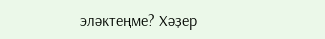эләктеңме? Хәҙер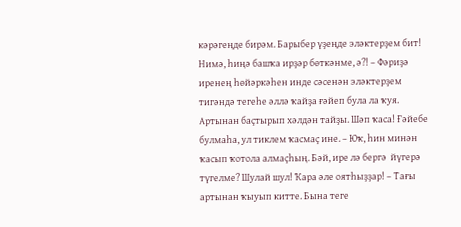кәрәгеңде бирәм. Барыбер үҙеңде эләктерҙем бит! Нимә, һиңә башҡа ирҙәр бөткәнме, ә?! – Фәриҙә иренең һөйәркәһен инде сәсенән эләктерҙем тигәндә тегеһе әллә ҡайҙа ғәйеп була ла ҡуя. Артынан баҫтырып хәлдән тайҙы. Шәп ҡаса! Ғәйебе булмаһа, ул тиклем ҡасмаҫ ине. – Юҡ, һин минән ҡасып ҡотола алмаҫһың. Бәй, ире лә бергә  йүгерә түгелме? Шулай шул! Ҡара әле оятһыҙҙар! – Тағы артынан ҡыуып китте. Бына теге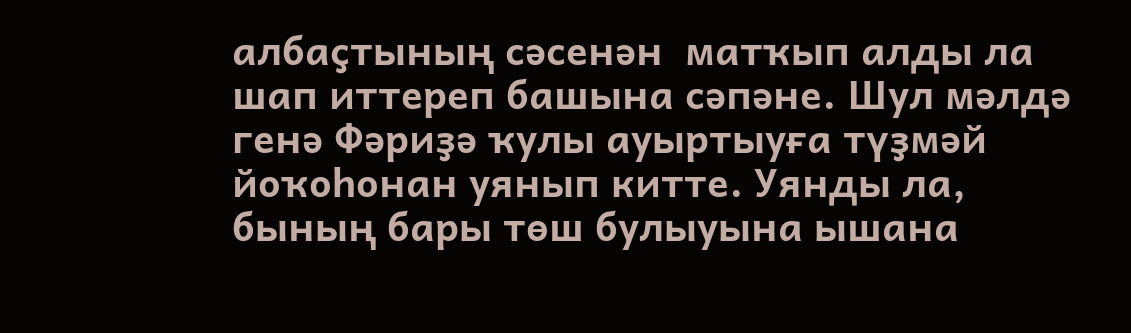албаҫтының сәсенән  матҡып алды ла шап иттереп башына сәпәне. Шул мәлдә генә Фәриҙә ҡулы ауыртыуға түҙмәй йоҡоһонан уянып китте. Уянды ла, бының бары төш булыуына ышана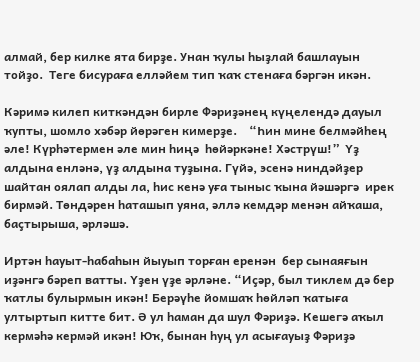алмай, бер килке ята бирҙе. Унан ҡулы һыҙлай башлауын тойҙо.  Теге бисураға елләйем тип ҡаҡ стенаға бәргән икән.

Кәримә килеп киткәндән бирле Фәриҙәнең күңелендә дауыл ҡупты, шомло хәбәр йөрәген кимерҙе.    “Һин мине белмәйһең әле! Күрһәтермен әле мин һиңә  һөйәркәне! Хәстрүш!”  Үҙ алдына енләнә, үҙ алдына туҙына. Гүйә, эсенә ниндәйҙер шайтан оялап алды ла, һис кенә уға тыныс ҡына йәшәргә  ирек бирмәй. Төндәрен һаташып уяна, әллә кемдәр менән айҡаша, баҫтырыша, әрләшә.

Иртән һауыт-һабаһын йыуып торған еренән  бер сынаяғын иҙәнгә бәреп ватты. Үҙен үҙе әрләне. “Иҫәр, был тиклем дә бер ҡатлы булырмын икән! Берәүһе йомшаҡ һөйләп ҡатыға ултыртып китте бит. Ә ул һаман да шул Фәриҙә. Кешегә аҡыл кермәһә кермәй икән! Юҡ, бынан һуң ул асығауыҙ Фәриҙә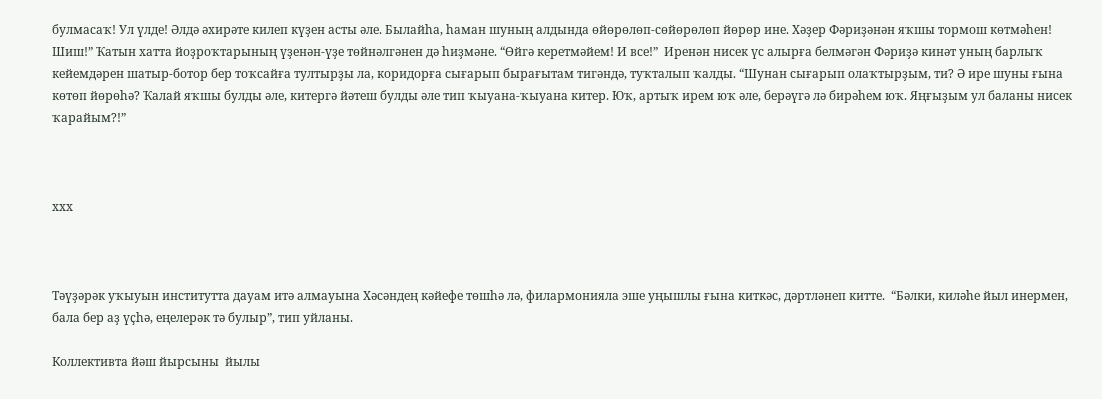булмасаҡ! Ул үлде! Әлдә әхирәте килеп күҙен асты әле. Былайһа, һаман шуның алдында өйөрөлөп-сөйөрөлөп йөрөр ине. Хәҙер Фәриҙәнән яҡшы тормош көтмәһен! Шиш!” Ҡатын хатта йоҙроҡтарының үҙенән-үҙе төйнәлгәнен дә һиҙмәне. “Өйгә керетмәйем! И все!”  Иренән нисек үс алырға белмәгән Фәриҙә кинәт уның барлыҡ кейемдәрен шатыр-ботор бер тоҡсайға тултырҙы ла, коридорға сығарып бырағытам тигәндә, туҡталып ҡалды. “Шунан сығарып олаҡтырҙым, ти? Ә ире шуны ғына көтөп йөрөһә? Ҡалай яҡшы булды әле, китергә йәтеш булды әле тип ҡыуана-ҡыуана китер. Юҡ, артыҡ ирем юҡ әле, берәүгә лә бирәһем юҡ. Яңғыҙым ул баланы нисек ҡарайым?!”



ххх



Тәүҙәрәк уҡыуын институтта дауам итә алмауына Хәсәндең кәйефе төшһә лә, филармонияла эше уңышлы ғына киткәс, дәртләнеп китте.  “Бәлки, киләһе йыл инермен, бала бер аҙ үҫһә, еңелерәк тә булыр”, тип уйланы.

Коллективта йәш йырсыны  йылы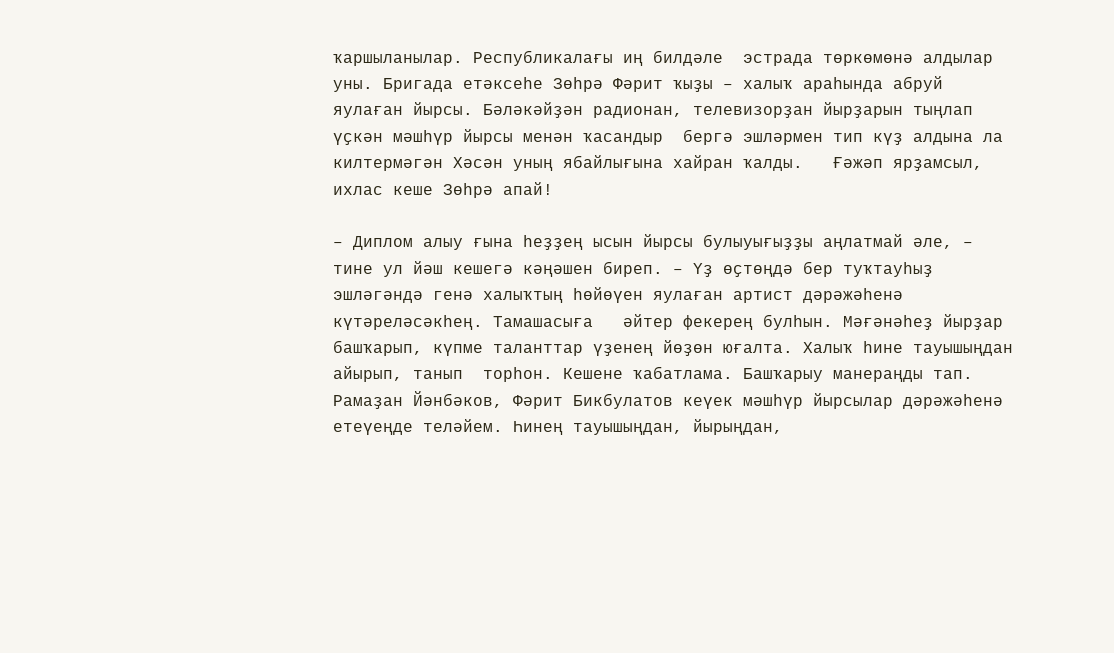ҡаршыланылар. Республикалағы иң билдәле  эстрада төркөмөнә алдылар уны. Бригада етәксеһе Зөһрә Фәрит ҡыҙы – халыҡ араһында абруй яулаған йырсы. Бәләкәйҙән радионан, телевизорҙан йырҙарын тыңлап үҫкән мәшһүр йырсы менән ҡасандыр  бергә эшләрмен тип күҙ алдына ла килтермәгән Хәсән уның ябайлығына хайран ҡалды.   Ғәжәп ярҙамсыл, ихлас кеше Зөһрә апай!

– Диплом алыу ғына һеҙҙең ысын йырсы булыуығыҙҙы аңлатмай әле, – тине ул йәш кешегә кәңәшен биреп. – Үҙ өҫтөңдә бер туҡтауһыҙ эшләгәндә генә халыҡтың һөйөүен яулаған артист дәрәжәһенә күтәреләсәкһең. Тамашасыға   әйтер фекерең булһын. Мәғәнәһеҙ йырҙар башҡарып, күпме таланттар үҙенең йөҙөн юғалта. Халыҡ һине тауышыңдан  айырып, танып  торһон. Кешене ҡабатлама. Башҡарыу манераңды тап.  Рамаҙан Йәнбәков, Фәрит Бикбулатов кеүек мәшһүр йырсылар дәрәжәһенә етеүеңде теләйем. Һинең тауышыңдан, йырыңдан,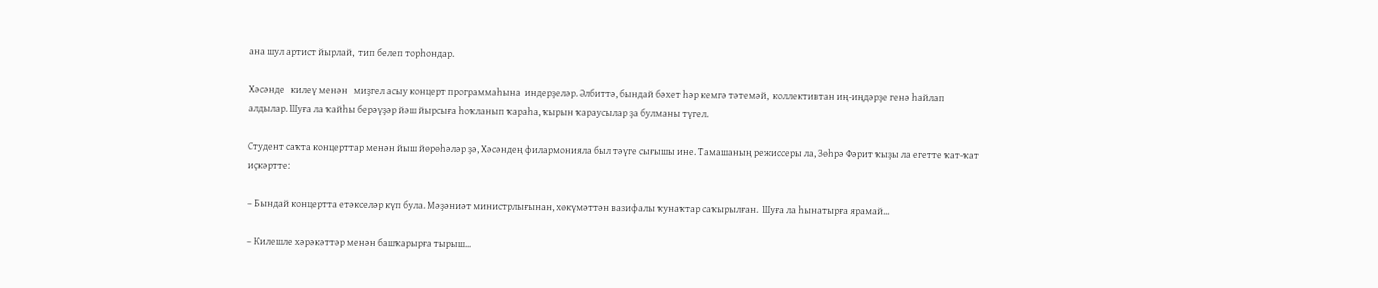ана шул артист йырлай,  тип белеп торһондар.

Хәсәнде   килеү менән   миҙгел асыу концерт программаһына  индерҙеләр. Әлбиттә, бындай бәхет һәр кемгә тәтемәй,  коллективтан иң-иңдәрҙе генә һайлап алдылар. Шуға ла ҡайһы берәүҙәр йәш йырсыға һоҡланып ҡараһа, ҡырын ҡараусылар ҙа булманы түгел.

Студент саҡта концерттар менән йыш йөрөһәләр ҙә, Хәсәндең филармонияла был тәүге сығышы ине. Тамашаның режиссеры ла, Зөһрә Фәрит ҡыҙы ла егетте ҡат-ҡат иҫкәртте:

– Бындай концертта етәкселәр күп була. Мәҙәниәт министрлығынан, хөкүмәттән вазифалы ҡунаҡтар саҡырылған.  Шуға ла һынатырға ярамай...

– Килешле хәрәкәттәр менән башҡарырға тырыш...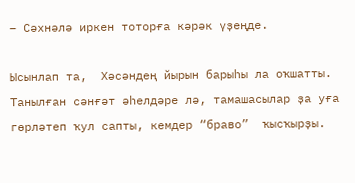– Сәхнәлә иркен тоторға кәрәк үҙеңде.

Ысынлап та,  Хәсәндең йырын барыһы ла оҡшатты. Танылған сәнғәт әһелдәре лә, тамашасылар ҙа уға гөрләтеп ҡул сапты, кемдер “браво”  ҡысҡырҙы.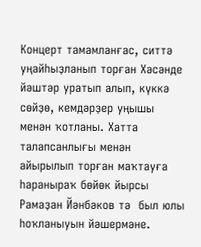Концерт тамамланғас, ситтә уңайһыҙланып торған Хәсәнде йәштәр уратып алып, күккә сөйҙө, кемдәрҙер уңышы менән ҡотланы. Хатта талапсанлығы менән айырылып торған маҡтауға һараныраҡ бөйөк йырсы Рамаҙан Йәнбәков тә  был юлы һоҡланыуын йәшермәне.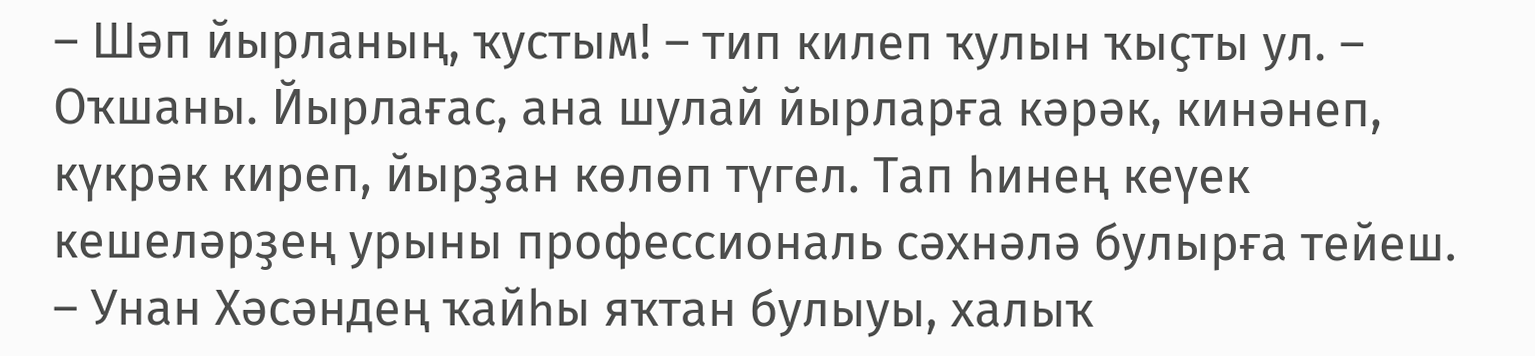– Шәп йырланың, ҡустым! – тип килеп ҡулын ҡыҫты ул. – Оҡшаны. Йырлағас, ана шулай йырларға кәрәк, кинәнеп, күкрәк киреп, йырҙан көлөп түгел. Тап һинең кеүек кешеләрҙең урыны профессиональ сәхнәлә булырға тейеш. – Унан Хәсәндең ҡайһы яҡтан булыуы, халыҡ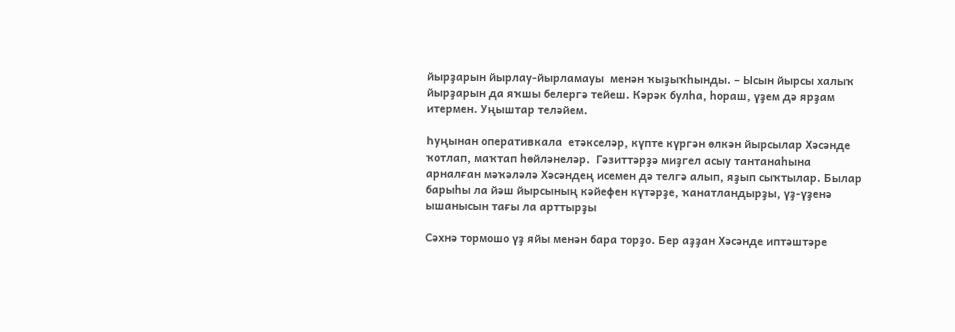йырҙарын йырлау-йырламауы  менән ҡыҙыҡһынды. – Ысын йырсы халыҡ йырҙарын да яҡшы белергә тейеш. Кәрәк булһа, һораш, үҙем дә ярҙам итермен. Уңыштар теләйем.

Һуңынан оперативкала  етәкселәр, күпте күргән өлкән йырсылар Хәсәнде ҡотлап, маҡтап һөйләнеләр.  Гәзиттәрҙә миҙгел асыу тантанаһына арналған мәҡәләлә Хәсәндең исемен дә телгә алып, яҙып сыҡтылар. Былар барыһы ла йәш йырсының кәйефен күтәрҙе, ҡанатландырҙы, үҙ-үҙенә ышанысын тағы ла арттырҙы

Сәхнә тормошо үҙ яйы менән бара торҙо. Бер аҙҙан Хәсәнде иптәштәре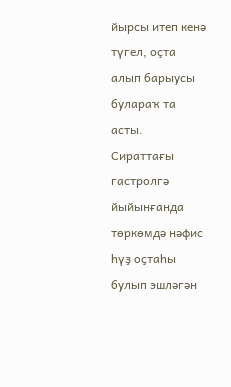йырсы итеп кенә түгел, оҫта алып барыусы булараҡ та асты. Сираттағы гастролгә йыйынғанда  төркөмдә нәфис һүҙ оҫтаһы  булып эшләгән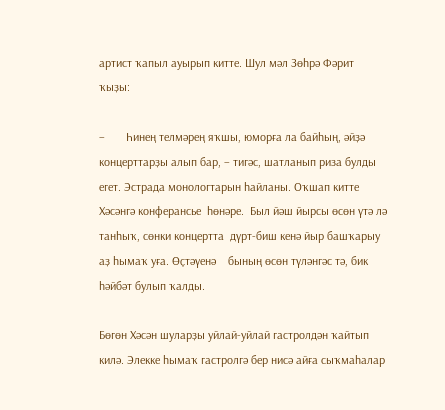артист ҡапыл ауырып китте. Шул мәл Зөһрә Фәрит ҡыҙы:

–       Һинең телмәрең яҡшы, юморға ла байһың, әйҙә концерттарҙы алып бар, – тигәс, шатланып риза булды егет. Эстрада монологтарын һайланы. Оҡшап китте Хәсәнгә конферансье  һөнәре.  Был йәш йырсы өсөн үтә лә танһыҡ, сөнки концертта  дүрт-биш кенә йыр башҡарыу аҙ һымаҡ уға. Өҫтәүенә    бының өсөн түләнгәс тә, бик һәйбәт булып ҡалды.

Бөгөн Хәсән шуларҙы уйлай-уйлай гастролдән ҡайтып килә. Элекке һымаҡ гастролгә бер нисә айға сыҡмаһалар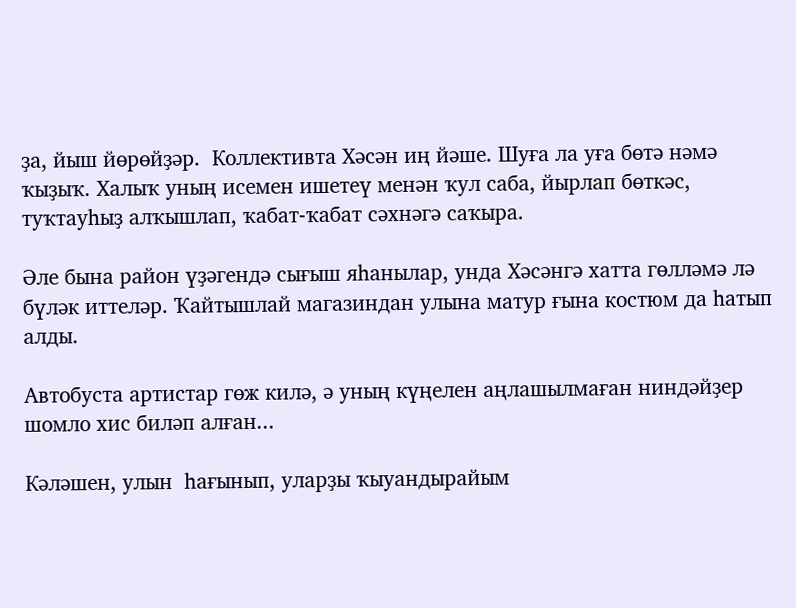ҙа, йыш йөрөйҙәр.  Коллективта Хәсән иң йәше. Шуға ла уға бөтә нәмә ҡыҙыҡ. Халыҡ уның исемен ишетеү менән ҡул саба, йырлап бөткәс, туҡтауһыҙ алҡышлап, ҡабат-ҡабат сәхнәгә саҡыра.

Әле бына район үҙәгендә сығыш яһанылар, унда Хәсәнгә хатта гөлләмә лә бүләк иттеләр. Ҡайтышлай магазиндан улына матур ғына костюм да һатып алды.

Автобуста артистар гөж килә, ә уның күңелен аңлашылмаған ниндәйҙер шомло хис биләп алған...

Кәләшен, улын  һағынып, уларҙы ҡыуандырайым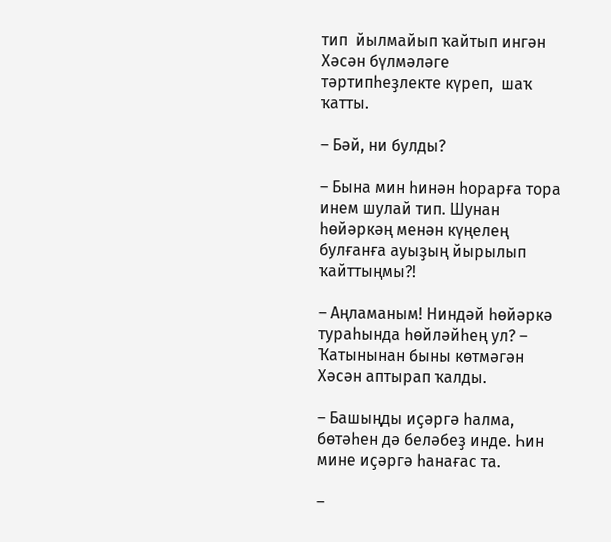тип  йылмайып ҡайтып ингән  Хәсән бүлмәләге тәртипһеҙлекте күреп,  шаҡ ҡатты.

– Бәй, ни булды?

– Бына мин һинән һорарға тора инем шулай тип. Шунан һөйәркәң менән күңелең булғанға ауыҙың йырылып ҡайттыңмы?!

– Аңламаным! Ниндәй һөйәркә тураһында һөйләйһең ул? – Ҡатынынан быны көтмәгән Хәсән аптырап ҡалды.

– Башыңды иҫәргә һалма, бөтәһен дә беләбеҙ инде. Һин мине иҫәргә һанағас та.

–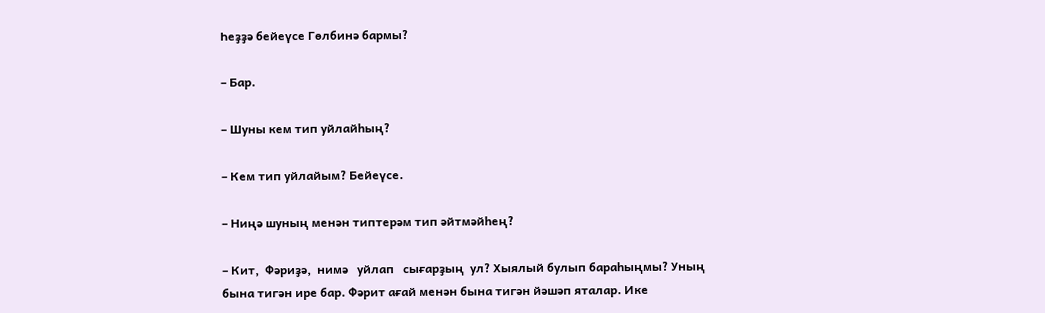Һеҙҙә бейеүсе Гөлбинә бармы?

– Бар.

– Шуны кем тип уйлайһың?

– Кем тип уйлайым? Бейеүсе.

– Ниңә шуның менән типтерәм тип әйтмәйһең?

– Кит,  Фәриҙә,  нимә   уйлап   сығарҙың  ул? Хыялый булып бараһыңмы? Уның бына тигән ире бар. Фәрит ағай менән бына тигән йәшәп яталар. Ике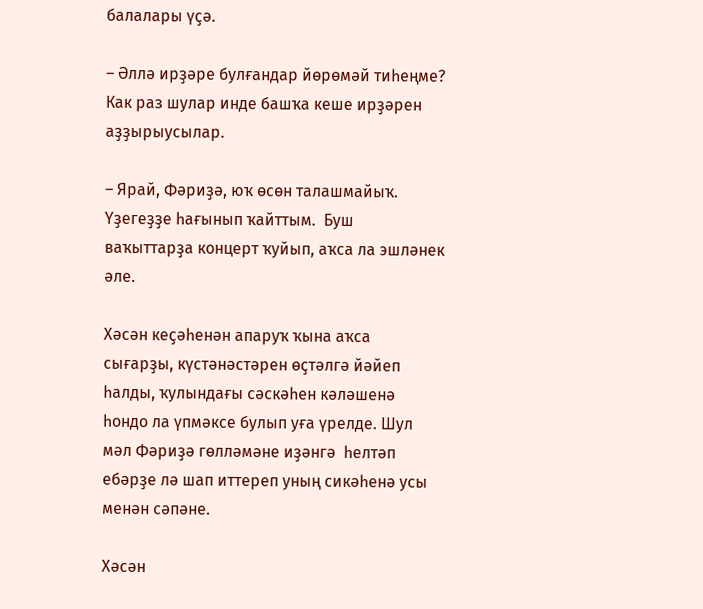балалары үҫә.

– Әллә ирҙәре булғандар йөрөмәй тиһеңме? Как раз шулар инде башҡа кеше ирҙәрен аҙҙырыусылар.

– Ярай, Фәриҙә, юҡ өсөн талашмайыҡ. Үҙегеҙҙе һағынып ҡайттым.  Буш ваҡыттарҙа концерт ҡуйып, аҡса ла эшләнек әле.

Хәсән кеҫәһенән апаруҡ ҡына аҡса сығарҙы, күстәнәстәрен өҫтәлгә йәйеп һалды, ҡулындағы сәскәһен кәләшенә һондо ла үпмәксе булып уға үрелде. Шул мәл Фәриҙә гөлләмәне иҙәнгә  һелтәп ебәрҙе лә шап иттереп уның сикәһенә усы менән сәпәне.

Хәсән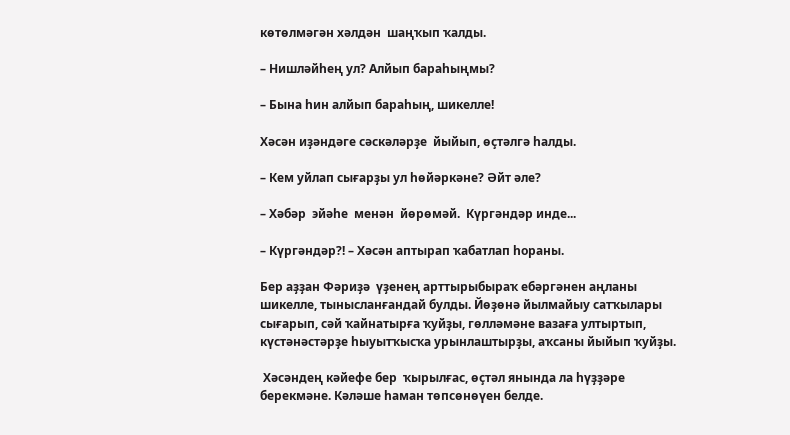көтөлмәгән хәлдән  шаңҡып ҡалды.

– Нишләйһең ул? Алйып бараһыңмы?

– Бына һин алйып бараһың, шикелле!

Хәсән иҙәндәге сәскәләрҙе  йыйып, өҫтәлгә һалды.

– Кем уйлап сығарҙы ул һөйәркәне? Әйт әле?

– Хәбәр  эйәһе  менән  йөрөмәй.  Күргәндәр инде...

– Күргәндәр?! – Хәсән аптырап ҡабатлап һораны.

Бер аҙҙан Фәриҙә  үҙенең арттырыбыраҡ ебәргәнен аңланы шикелле, тынысланғандай булды. Йөҙөнә йылмайыу сатҡылары сығарып, сәй ҡайнатырға ҡуйҙы, гөлләмәне вазаға ултыртып, күстәнәстәрҙе һыуытҡысҡа урынлаштырҙы, аҡсаны йыйып ҡуйҙы.

 Хәсәндең кәйефе бер  ҡырылғас, өҫтәл янында ла һүҙҙәре берекмәне. Кәләше һаман төпсөнөүен белде.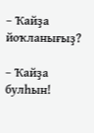– Ҡайҙа йоҡланығыҙ?

– Ҡайҙа булһын!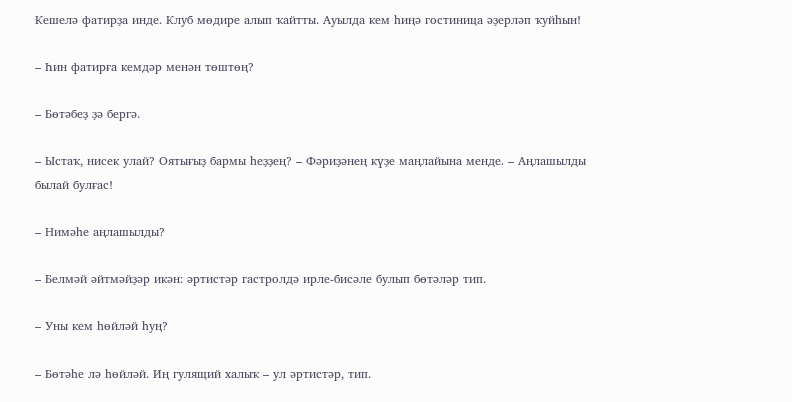Кешелә фатирҙа инде. Клуб мөдире алып ҡайтты. Ауылда кем һиңә гостиница әҙерләп ҡуйһын!

– Һин фатирға кемдәр менән төштөң?

– Бөтәбеҙ ҙә бергә.

– Ыстаҡ, нисек улай? Оятығыҙ бармы һеҙҙең? – Фәриҙәнең күҙе маңлайына менде. – Аңлашылды былай булғас!

– Нимәһе аңлашылды?

– Белмәй әйтмәйҙәр икән: әртистәр гастролдә ирле-бисәле булып бөтәләр тип.

– Уны кем һөйләй һуң?

– Бөтәһе лә һөйләй. Иң гулящий халыҡ – ул әртистәр, тип.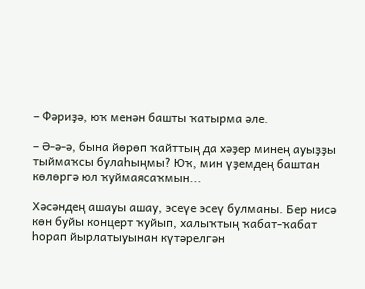– Фәриҙә, юҡ менән башты ҡатырма әле.

– Ә-ә-ә, бына йөрөп ҡайттың да хәҙер минең ауыҙҙы тыймаҡсы булаһыңмы? Юҡ, мин үҙемдең баштан көлөргә юл ҡуймаясаҡмын...

Хәсәндең ашауы ашау, эсеүе эсеү булманы. Бер нисә көн буйы концерт ҡуйып, халыҡтың ҡабат-ҡабат һорап йырлатыуынан күтәрелгән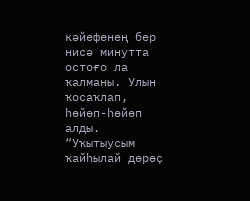кәйефенең бер нисә минутта остоғо ла ҡалманы. Улын ҡосаҡлап, һөйөп-һөйөп алды. “Уҡытыусым ҡайһылай дөрөҫ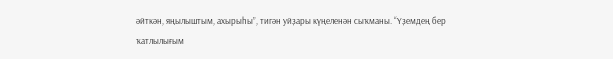әйткән, яңылыштым, ахырыһы”, тигән уйҙары күңеленән сыҡманы. “Үҙемдең бер ҡатлылығым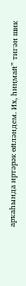арҡаһында иртәрәк өйләндем. Их, һиңмай” тигән шик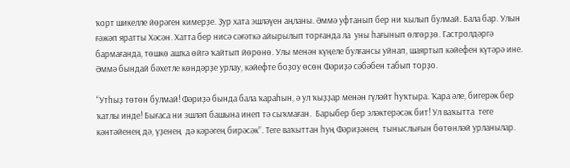ҡорт шикелле йөрәген кимерҙе. Ҙур хата эшләүен аңланы. Әммә уфтанып бер ни ҡылып булмай. Бала бар. Улын ғәжәп яратты Хәсән. Хатта бер нисә сәғәткә айырылып торғанда ла  уны һағынып өлгөрҙө. Гастролдәргә бармағанда, төшкө ашҡа өйгә ҡайтып йөрөнө. Улы менән күңеле булғансы уйнап, шаяртып кәйефен күтәрә ине. Әммә бындай бәхетле көндәрҙе урлау, кәйефте боҙоу өсөн Фәриҙә сәбәбен табып торҙо.

“Утһыҙ төтөн булмай! Фәриҙә бында бала ҡараһын, ә ул ҡыҙҙар менән гүләйт һуҡтыра. Ҡара әле, бигерәк бер ҡатлы инде! Бығаса ни эшләп башына инеп тә сыҡмаған.  Барыбер бер эләктерәсәк бит! Ул ваҡытта  теге кәнтәйенең дә, үҙенең  дә кәрәгең бирәсәк”. Теге ваҡыттан һуң Фәриҙәнең  тыныслығын бөтөнләй урланылар.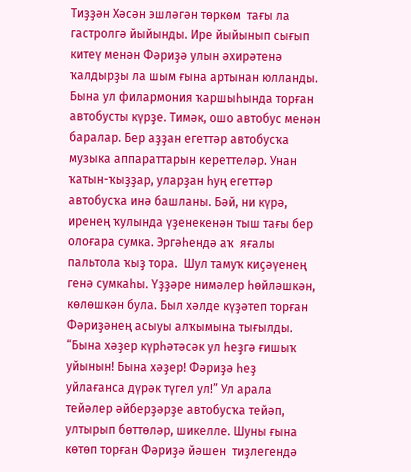Тиҙҙән Хәсән эшләгән төркөм  тағы ла гастролгә йыйынды. Ире йыйынып сығып китеү менән Фәриҙә улын әхирәтенә ҡалдырҙы ла шым ғына артынан юлланды.  Бына ул филармония ҡаршыһында торған автобусты күрҙе. Тимәк, ошо автобус менән баралар. Бер аҙҙан егеттәр автобусҡа музыка аппараттарын кереттеләр. Унан ҡатын-ҡыҙҙар, уларҙан һуң егеттәр автобусҡа инә башланы. Бәй, ни күрә, иренең ҡулында үҙенекенән тыш тағы бер олоғара сумка. Эргәһендә аҡ  яғалы пальтола ҡыҙ тора.  Шул тамуҡ киҫәүенең генә сумкаһы. Үҙҙәре нимәлер һөйләшкән, көлөшкән була. Был хәлде күҙәтеп торған Фәриҙәнең асыуы алҡымына тығылды. “Бына хәҙер күрһәтәсәк ул һеҙгә ғишыҡ уйынын! Бына хәҙер! Фәриҙә һеҙ уйлағанса дүрәк түгел ул!” Ул арала тейәлер әйберҙәрҙе автобусҡа тейәп, ултырып бөттөләр, шикелле. Шуны ғына көтөп торған Фәриҙә йәшен  тиҙлегендә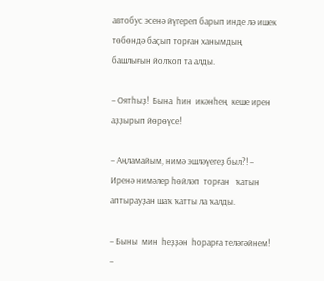автобус эсенә йүгереп барып инде лә ишек төбөндә баҫып торған ханымдың  башлығын йолҡоп та алды.

– Оятһыҙ!  Бына  һин  икәнһең  кеше ирен аҙҙырып йөрөүсе!

– Аңламайым, нимә эшләүегеҙ был?! – Иренә нимәлер һөйләп  торған   ҡатын аптырауҙан шаҡ ҡатты ла ҡалды.

– Быны  мин  һеҙҙән  һорарға теләгәйнем! –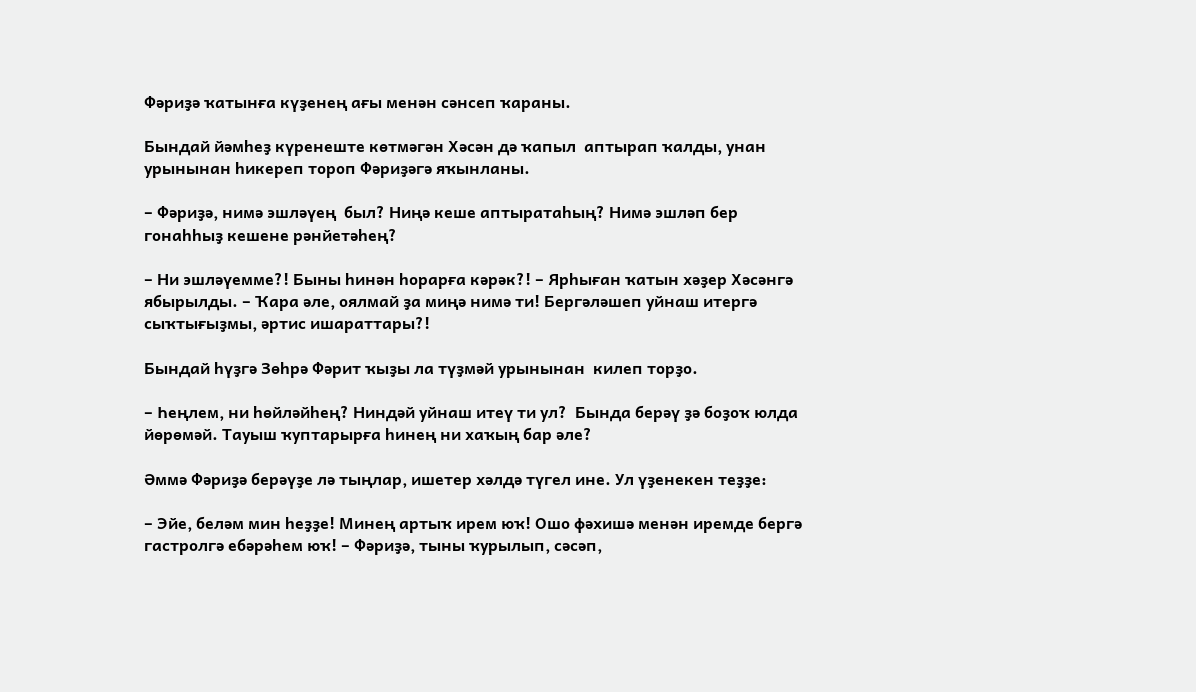Фәриҙә ҡатынға күҙенең ағы менән сәнсеп ҡараны.

Бындай йәмһеҙ күренеште көтмәгән Хәсән дә ҡапыл  аптырап ҡалды, унан урынынан һикереп тороп Фәриҙәгә яҡынланы.

– Фәриҙә, нимә эшләүең  был? Ниңә кеше аптыратаһың? Нимә эшләп бер гонаһһыҙ кешене рәнйетәһең?

– Ни эшләүемме?! Быны һинән һорарға кәрәк?! – Ярһыған ҡатын хәҙер Хәсәнгә ябырылды. – Ҡара әле, оялмай ҙа миңә нимә ти! Бергәләшеп уйнаш итергә сыҡтығыҙмы, әртис ишараттары?!

Бындай һүҙгә Зөһрә Фәрит ҡыҙы ла түҙмәй урынынан  килеп торҙо.

– Һеңлем, ни һөйләйһең? Ниндәй уйнаш итеү ти ул?  Бында берәү ҙә боҙоҡ юлда йөрөмәй. Тауыш ҡуптарырға һинең ни хаҡың бар әле?

Әммә Фәриҙә берәүҙе лә тыңлар, ишетер хәлдә түгел ине. Ул үҙенекен теҙҙе:

– Эйе, беләм мин һеҙҙе! Минең артыҡ ирем юҡ! Ошо фәхишә менән иремде бергә гастролгә ебәрәһем юҡ! – Фәриҙә, тыны ҡурылып, сәсәп,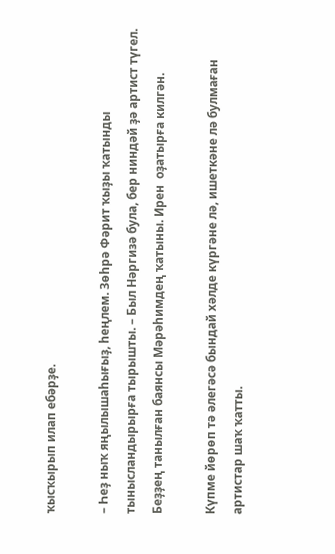ҡысҡырып илап ебәрҙе.

– Һеҙ ныҡ яңылышаһығыҙ, һеңлем. Зөһрә Фәрит ҡыҙы ҡатынды тынысландырырға тырышты. – Был Нәргизә була, бер ниндәй ҙә артист түгел. Беҙҙең танылған баянсы Мәрәһимдең ҡатыны. Ирен  оҙатырға килгән.

Күпме йөрөп тә әлегәсә бындай хәлде күргәне лә, ишеткәне лә булмаған артистар шаҡ ҡатты.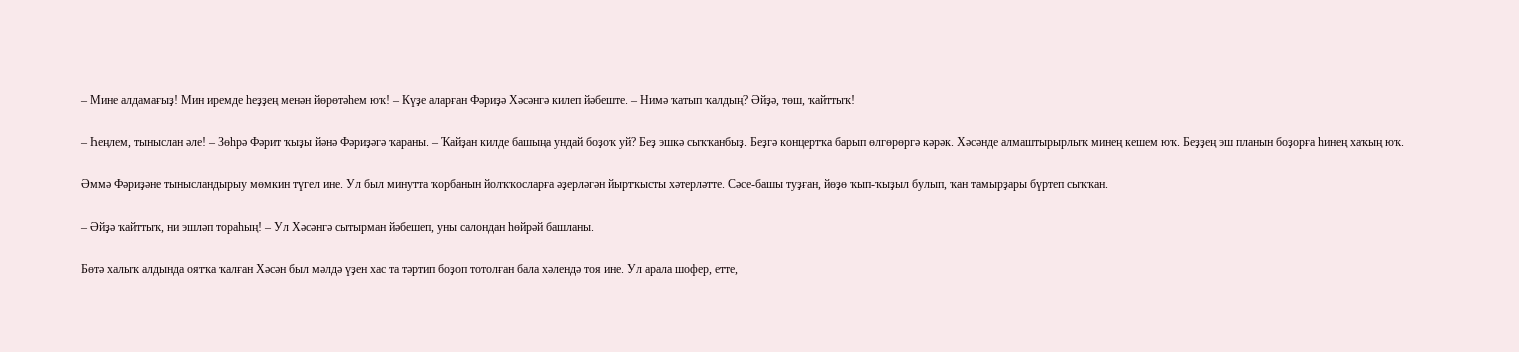– Мине алдамағыҙ! Мин иремде һеҙҙең менән йөрөтәһем юҡ! – Күҙе аларған Фәриҙә Хәсәнгә килеп йәбеште. – Нимә ҡатып ҡалдың? Әйҙә, төш, ҡайттыҡ!

– Һеңлем, тыныслан әле! – Зөһрә Фәрит ҡыҙы йәнә Фәриҙәгә ҡараны. – Ҡайҙан килде башыңа ундай боҙоҡ уй? Беҙ эшкә сыҡҡанбыҙ. Беҙгә концертҡа барып өлгөрөргә кәрәк. Хәсәнде алмаштырырлыҡ минең кешем юҡ. Беҙҙең эш планын боҙорға һинең хаҡың юҡ.

Әммә Фәриҙәне тынысландырыу мөмкин түгел ине. Ул был минутта ҡорбанын йолҡҡосларға әҙерләгән йыртҡысты хәтерләтте. Сәсе-башы туҙған, йөҙө ҡып-ҡыҙыл булып, ҡан тамырҙары бүртеп сыҡҡан.

– Әйҙә ҡайттыҡ, ни эшләп тораһың! – Ул Хәсәнгә сытырман йәбешеп, уны салондан һөйрәй башланы.

Бөтә халыҡ алдында оятҡа ҡалған Хәсән был мәлдә үҙен хас та тәртип боҙоп тотолған бала хәлендә тоя ине. Ул арала шофер, етте,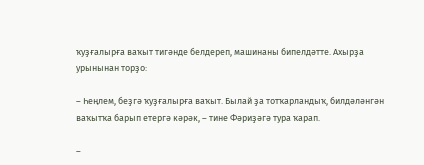ҡуҙғалырға ваҡыт тигәнде белдереп, машинаны бипелдәтте. Ахырҙа урынынан торҙо:

– Һеңлем, беҙгә ҡуҙғалырға ваҡыт. Былай ҙа тотҡарландыҡ, билдәләнгән ваҡытҡа барып етергә кәрәк, – тине Фәриҙәгә тура ҡарап.

–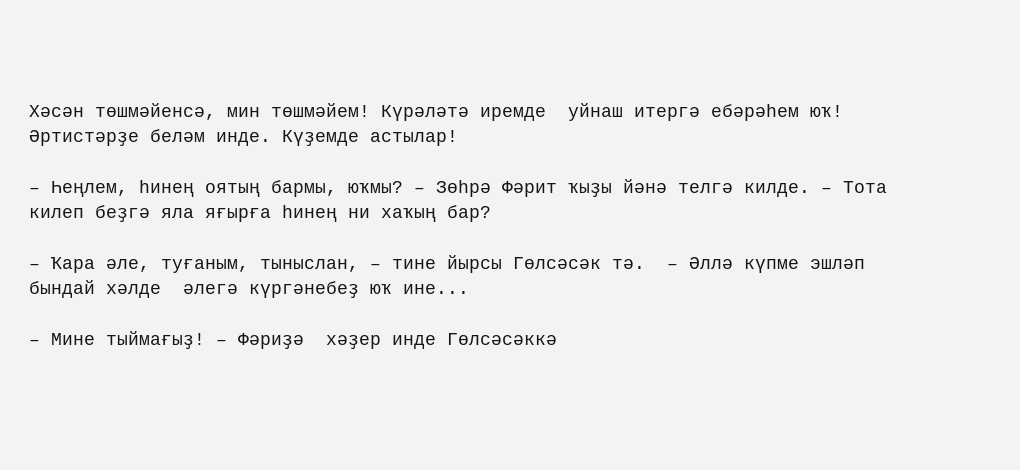Хәсән төшмәйенсә, мин төшмәйем! Күрәләтә иремде  уйнаш итергә ебәрәһем юҡ!  Әртистәрҙе беләм инде. Күҙемде астылар!

– Һеңлем, һинең оятың бармы, юҡмы? – Зөһрә Фәрит ҡыҙы йәнә телгә килде. – Тота килеп беҙгә яла яғырға һинең ни хаҡың бар?

– Ҡара әле, туғаным, тыныслан, – тине йырсы Гөлсәсәк тә.  – Әллә күпме эшләп бындай хәлде  әлегә күргәнебеҙ юҡ ине...

– Мине тыймағыҙ! – Фәриҙә  хәҙер инде Гөлсәсәккә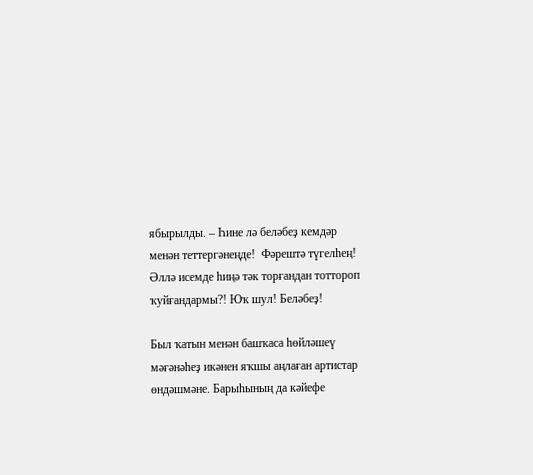ябырылды. – Һине лә беләбеҙ кемдәр менән теттергәнеңде!  Фәрештә түгелһең! Әллә исемде һиңә тәк торғандан тоттороп ҡуйғандармы?! Юҡ шул! Беләбеҙ!

Был ҡатын менән башҡаса һөйләшеү мәғәнәһеҙ икәнен яҡшы аңлаған артистар өндәшмәне. Барыһының да кәйефе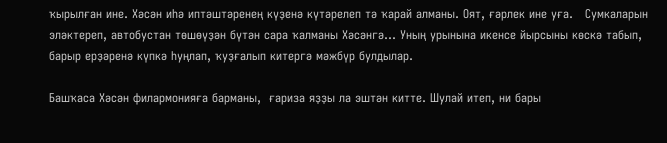ҡырылған ине. Хәсән иһә иптәштәренең күҙенә күтәрелеп тә ҡарай алманы. Оят, ғәрлек ине уға.   Сумкаларын эләктереп, автобустан төшөүҙән бүтән сара ҡалманы Хәсәнгә... Уның урынына икенсе йырсыны көскә табып, барыр ерҙәренә күпкә һуңлап, ҡуҙғалып китергә мәжбүр булдылар.

Башҡаса Хәсән филармонияға барманы,  ғариза яҙҙы ла эштән китте. Шулай итеп, ни бары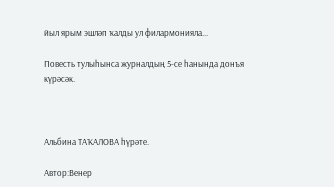йыл ярым эшләп ҡалды ул филармонияла...

Повесть тулыһынса журналдың 5-се һанында донъя күрәсәк.



Альбина ТАҠАЛОВА һүрәте.

Автор:Венер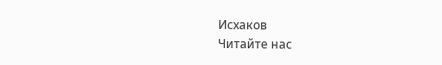Исхаков
Читайте нас